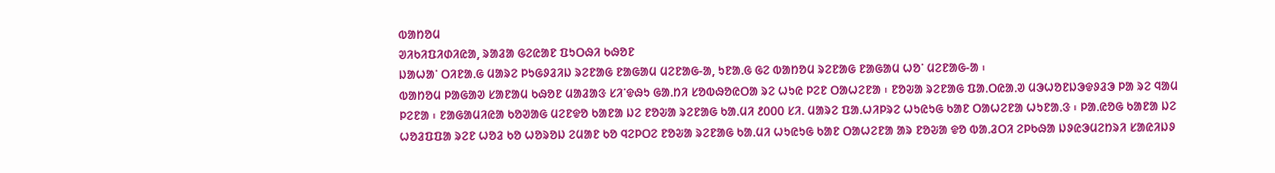ᱵᱟᱴᱚᱢ
ᱣᱤᱠᱤᱯᱤᱰᱤᱭᱟ, ᱨᱟᱲᱟ ᱜᱮᱭᱟᱱ ᱯᱩᱛᱷᱤ ᱠᱷᱚᱱ
ᱡᱟᱦᱟᱸ ᱛᱤᱱᱟᱹᱜ ᱢᱟᱨᱮ ᱞᱩᱜᱽᱲᱤᱡ ᱨᱮᱱᱟᱜ ᱱᱟᱜᱟᱢ ᱢᱮᱱᱟᱜ-ᱟ, ᱩᱱᱟᱹᱜ ᱜᱮ ᱵᱟᱴᱚᱢ ᱨᱮᱱᱟᱜ ᱱᱟᱜᱟᱢ ᱦᱚᱸ ᱢᱮᱱᱟᱜ-ᱟ ᱾
ᱵᱟᱴᱚᱢ ᱞᱟᱜᱟᱣ ᱥᱟᱱᱟᱢ ᱠᱷᱚᱱ ᱢᱟᱲᱟᱝ ᱥᱤᱸᱫᱷᱩ ᱜᱟᱹᱴᱤ ᱥᱚᱵᱷᱚᱭᱛᱟ ᱨᱮ ᱦᱩᱭ ᱞᱮᱱ ᱛᱟᱦᱮᱱᱟ ᱾ ᱱᱚᱶᱟ ᱨᱮᱱᱟᱜ ᱯᱟᱹᱛᱭᱟᱹᱣ ᱢᱳᱦᱚᱱᱡᱳᱫᱽᱲᱳ ᱞᱟ ᱨᱮ ᱧᱟᱢ ᱞᱮᱱᱟ ᱾ ᱱᱟᱜᱟᱢᱤᱭᱟ ᱠᱚᱣᱟᱜ ᱢᱮᱱᱫᱚ ᱠᱟᱱᱟ ᱡᱮ ᱱᱚᱶᱟ ᱨᱮᱱᱟᱜ ᱠᱟᱹᱢᱤ ᱒᱐᱐᱐ ᱥᱤᱹ ᱢᱟᱨᱮ ᱯᱟᱹᱦᱤᱞᱨᱮ ᱦᱩᱭᱩᱜ ᱠᱟᱱ ᱛᱟᱦᱮᱱᱟ ᱦᱩᱱᱟᱹᱝ ᱾ ᱞᱟᱹᱭᱚᱜ ᱠᱟᱱᱟ ᱡᱮ ᱦᱚᱲᱯᱯᱟ ᱨᱮᱱ ᱦᱚᱲ ᱠᱚ ᱦᱚᱨᱚᱡ ᱮᱢᱟᱱ ᱠᱚ ᱧᱮᱞᱛᱮ ᱱᱚᱶᱟ ᱨᱮᱱᱟᱜ ᱠᱟᱹᱢᱤ ᱦᱩᱭᱩᱜ ᱠᱟᱱ ᱛᱟᱦᱮᱱᱟ ᱟᱨ ᱱᱚᱶᱟ ᱫᱚ ᱵᱟᱹᱲᱛᱤ ᱮᱞᱠᱷᱟ ᱡᱽᱭᱳᱢᱮᱴᱨᱤ ᱥᱟᱭᱤᱡᱽ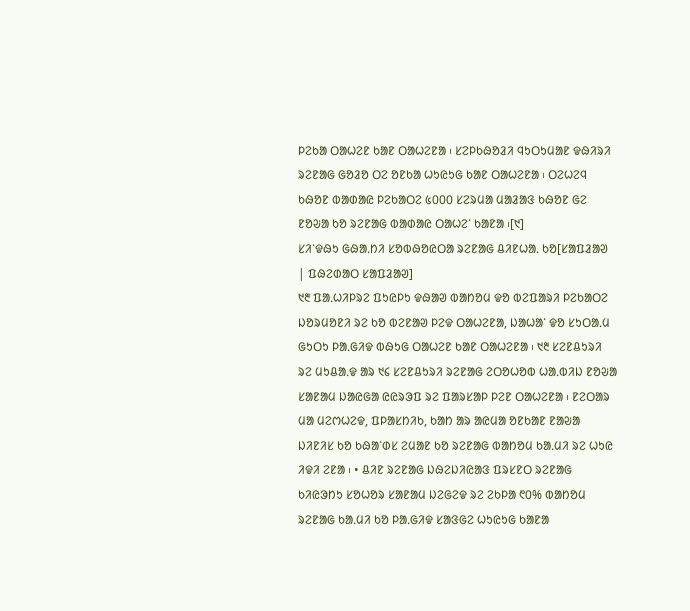ᱞᱮᱠᱟ ᱛᱟᱦᱮᱱ ᱠᱟᱱ ᱛᱟᱦᱮᱱᱟ ᱾ ᱥᱮᱞᱠᱷᱚᱲᱤ ᱧᱩᱛᱩᱢᱟᱱ ᱫᱷᱤᱨᱤ ᱨᱮᱱᱟᱜ ᱜᱚᱲᱚ ᱛᱮ ᱚᱱᱠᱟ ᱦᱩᱭᱩᱜ ᱠᱟᱱ ᱛᱟᱦᱮᱱᱟ ᱾ ᱛᱮᱦᱮᱧ ᱠᱷᱚᱱ ᱵᱟᱰᱟᱭ ᱞᱮᱠᱟᱛᱮ ᱕᱐᱐᱐ ᱥᱮᱨᱢᱟ ᱢᱟᱲᱟᱝ ᱠᱷᱚᱱ ᱜᱮ ᱱᱚᱶᱟ ᱠᱚ ᱨᱮᱱᱟᱜ ᱵᱟᱰᱟᱭ ᱛᱟᱦᱮᱸ ᱠᱟᱱᱟ ᱾[᱑]
ᱥᱤᱸᱫᱷᱩ ᱜᱷᱟᱹᱴᱤ ᱥᱚᱵᱷᱚᱭᱛᱟ ᱨᱮᱱᱟᱜ ᱪᱤᱱᱦᱟᱹ ᱠᱚ[ᱥᱟᱯᱲᱟᱣ | ᱯᱷᱮᱰᱟᱛ ᱥᱟᱯᱲᱟᱣ]
᱑᱓ ᱯᱟᱹᱦᱤᱞᱨᱮ ᱯᱩᱭᱞᱩ ᱫᱷᱟᱣ ᱵᱟᱴᱚᱢ ᱫᱚ ᱵᱮᱯᱟᱨᱤ ᱞᱮᱠᱟᱛᱮ ᱡᱚᱨᱢᱚᱱᱤ ᱨᱮ ᱠᱚ ᱵᱮᱱᱟᱣ ᱞᱮᱫ ᱛᱟᱦᱮᱱᱟ, ᱡᱟᱦᱟᱸ ᱫᱚ ᱥᱩᱛᱟᱹᱢ ᱜᱩᱛᱩ ᱞᱟᱹᱜᱤᱫ ᱵᱷᱩᱜ ᱛᱟᱦᱮᱱ ᱠᱟᱱ ᱛᱟᱦᱮᱱᱟ ᱾ ᱑᱓ ᱥᱮᱱᱪᱩᱨᱤ ᱨᱮ ᱢᱩᱪᱟᱹᱫ ᱟᱨ ᱑᱔ ᱥᱮᱱᱪᱩᱨᱤ ᱨᱮᱱᱟᱜ ᱮᱛᱚᱦᱚᱵ ᱦᱟᱹᱵᱤᱡ ᱱᱚᱶᱟ ᱥᱟᱱᱟᱢ ᱡᱟᱭᱜᱟ ᱭᱭᱨᱳᱯ ᱨᱮ ᱯᱟᱨᱥᱟᱞ ᱞᱮᱱ ᱛᱟᱦᱮᱱᱟ ᱾ ᱱᱮᱛᱟᱨ ᱢᱟ ᱢᱮᱬᱦᱮᱫ, ᱯᱞᱟᱥᱴᱤᱠ, ᱠᱟᱴ ᱟᱨ ᱟᱭᱢᱟ ᱚᱱᱠᱟᱱ ᱱᱟᱶᱟ ᱡᱤᱱᱤᱥ ᱠᱚ ᱠᱷᱟᱸᱰᱥ ᱮᱢᱟᱱ ᱠᱚ ᱨᱮᱱᱟᱜ ᱵᱟᱴᱚᱢ ᱠᱟᱹᱢᱤ ᱨᱮ ᱦᱩᱭ ᱤᱫᱤ ᱮᱱᱟ ᱾ • ᱪᱤᱱ ᱨᱮᱱᱟᱜ ᱡᱷᱮᱡᱤᱭᱟᱝ ᱯᱨᱥᱱᱛ ᱨᱮᱱᱟᱜ ᱠᱤᱭᱳᱴᱩ ᱥᱚᱦᱚᱨ ᱥᱟᱱᱟᱢ ᱡᱮᱜᱮᱫ ᱨᱮ ᱮᱠᱞᱟ ᱖᱐% ᱵᱟᱴᱚᱢ ᱨᱮᱱᱟᱜ ᱠᱟᱹᱢᱤ ᱠᱚ ᱞᱟᱹᱜᱤᱫ ᱥᱟᱝᱜᱮ ᱦᱩᱭᱩᱜ ᱠᱟᱱᱟ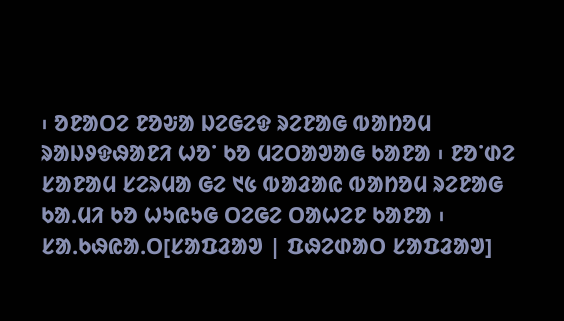᱾ ᱚᱱᱟᱛᱮ ᱱᱚᱶᱟ ᱡᱮᱜᱮᱫ ᱨᱮᱱᱟᱜ ᱵᱟᱴᱚᱢ ᱨᱟᱡᱽᱫᱷᱟᱱᱤ ᱦᱚᱸ ᱠᱚ ᱢᱮᱛᱟᱣᱟᱜ ᱠᱟᱱᱟ ᱾ ᱱᱚᱸᱰᱮ ᱥᱟᱱᱟᱢ ᱥᱮᱨᱢᱟ ᱜᱮ ᱑᱕ ᱵᱟᱲᱟᱭ ᱵᱟᱴᱚᱢ ᱨᱮᱱᱟᱜ ᱠᱟᱹᱢᱤ ᱠᱚ ᱦᱩᱭᱩᱜ ᱛᱮᱜᱮ ᱛᱟᱦᱮᱱ ᱠᱟᱱᱟ ᱾
ᱥᱟᱹᱠᱷᱭᱟᱹᱛ[ᱥᱟᱯᱲᱟᱣ | ᱯᱷᱮᱰᱟᱛ ᱥᱟᱯᱲᱟᱣ]